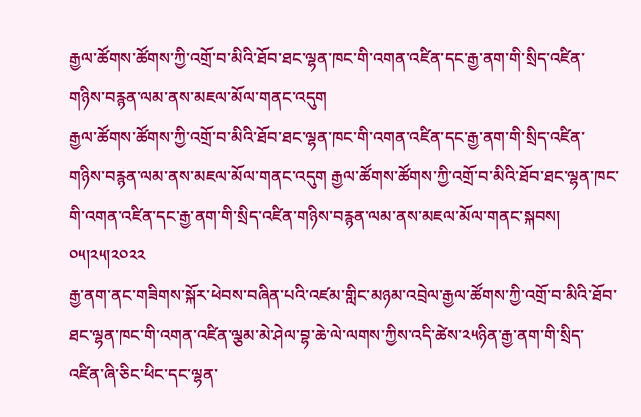རྒྱལ་ཚོགས་ཚོགས་ཀྱི་འགྲོ་བ་མིའི་ཐོབ་ཐང་ལྷན་ཁང་གི་འགན་འཛིན་དང་རྒྱ་ནག་གི་སྲིད་འཛིན་གཉིས་བརྙན་ལམ་ནས་མཇལ་མོལ་གནང་འདུག
རྒྱལ་ཚོགས་ཚོགས་ཀྱི་འགྲོ་བ་མིའི་ཐོབ་ཐང་ལྷན་ཁང་གི་འགན་འཛིན་དང་རྒྱ་ནག་གི་སྲིད་འཛིན་གཉིས་བརྙན་ལམ་ནས་མཇལ་མོལ་གནང་འདུག རྒྱལ་ཚོགས་ཚོགས་ཀྱི་འགྲོ་བ་མིའི་ཐོབ་ཐང་ལྷན་ཁང་གི་འགན་འཛིན་དང་རྒྱ་ནག་གི་སྲིད་འཛིན་གཉིས་བརྙན་ལམ་ནས་མཇལ་མོལ་གནང་སྐབས། ༠༥།༢༥།༢༠༢༢
རྒྱ་ནག་ནང་གཟིགས་སྐོར་ཕེབས་བཞིན་པའི་འཛམ་གླིང་མཉམ་འབྲེལ་རྒྱལ་ཚོགས་ཀྱི་འགྲོ་བ་མིའི་ཐོབ་ཐང་ལྷན་ཁང་གི་འགན་འཛིན་ལྕམ་མེ་ཤེལ་བྷ་ཆེ་ལེ་ལགས་ཀྱིས་འདི་ཚེས་༢༥ཉིན་རྒྱ་ནག་གི་སྲིད་འཛིན་ཞི་ཅིང་ཕིང་དང་ལྷན་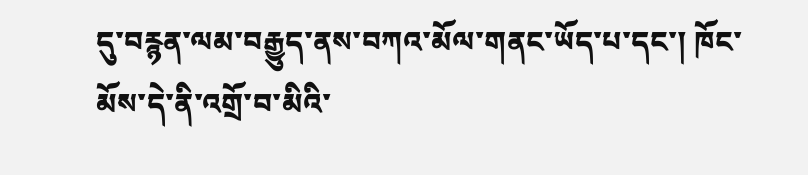དུ་བརྙན་ལམ་བརྒྱུད་ནས་བཀའ་མོལ་གནང་ཡོད་པ་དང་། ཁོང་མོས་དེ་ནི་འགྲོ་བ་མིའི་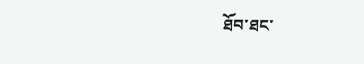ཐོབ་ཐང་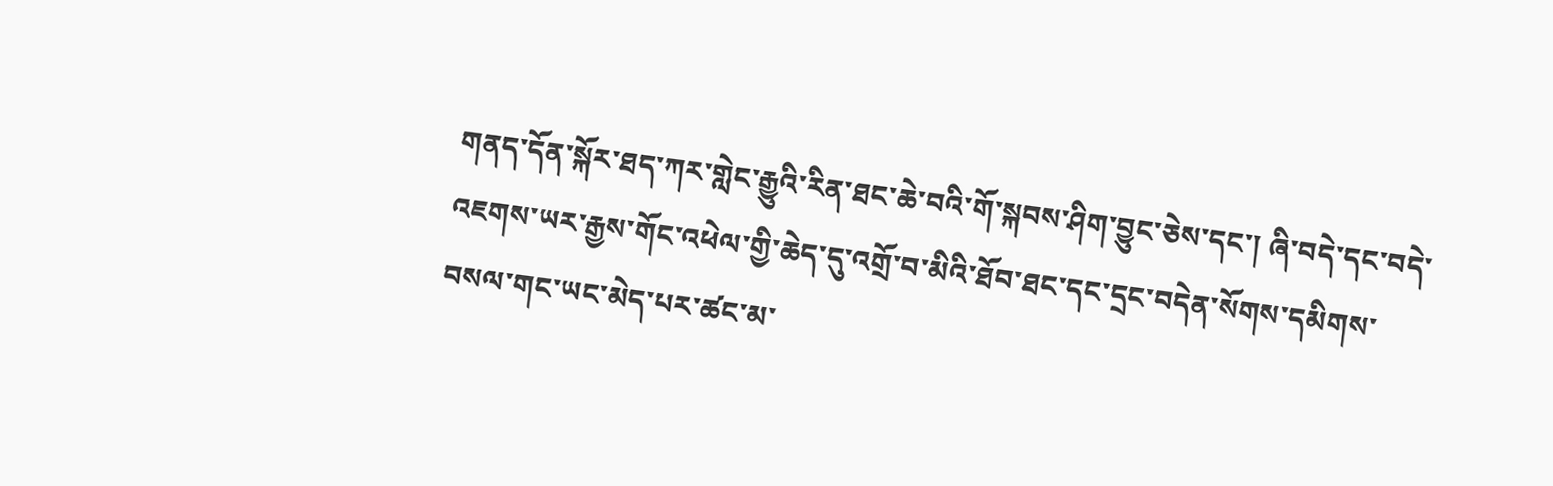གནད་དོན་སྐོར་ཐད་ཀར་གླེང་རྒྱུའི་རིན་ཐང་ཆེ་བའི་གོ་སྐབས་ཤིག་བྱུང་ཅེས་དང་། ཞི་བདེ་དང་བདེ་འཇགས་ཡར་རྒྱས་གོང་འཕེལ་གྱི་ཆེད་དུ་འགྲོ་བ་མིའི་ཐོབ་ཐང་དང་དྲང་བདེན་སོགས་དམིགས་བསལ་གང་ཡང་མེད་པར་ཚང་མ་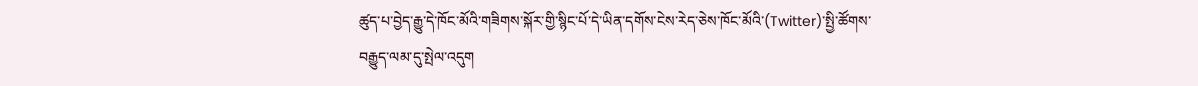ཚུད་པ་བྱེད་རྒྱུ་དེ་ཁོང་མོའི་གཟིགས་སྐོར་གྱི་སྙིང་པོ་དེ་ཡིན་དགོས་ངེས་རེད་ཅེས་ཁོང་མོའི་(Twitter)་སྤྱི་ཚོགས་བརྒྱུད་ལམ་དུ་སྤེལ་འདུག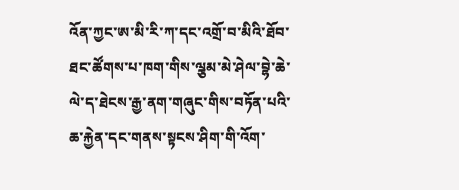འོན་ཀྱང་ཨ་མི་རི་ཀ་དང་འགྲོ་བ་མིའི་ཐོབ་ཐང་ཚོགས་པ་ཁག་གིས་ལྕམ་མེ་ཤེལ་བྷེ་ཆེ་ལེ་ད་ཐེངས་རྒྱ་ནག་གཞུང་གིས་བཏོན་པའི་ཆ་རྐྱེན་དང་གནས་སྟངས་ཤིག་གི་འོག་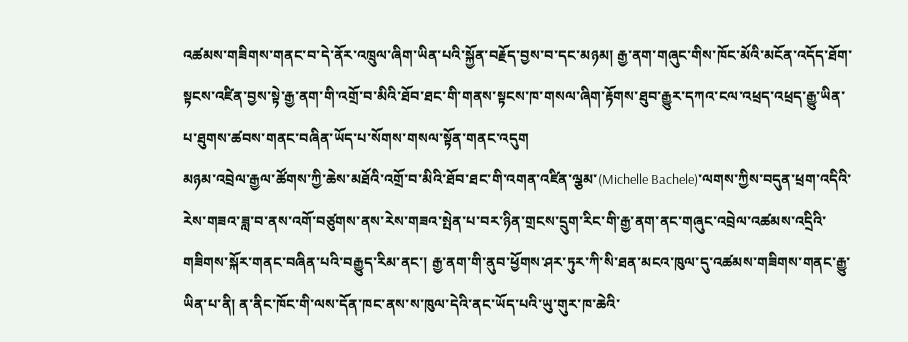འཚམས་གཟིགས་གནང་བ་དེ་ནོར་འཁྲུལ་ཞིག་ཡིན་པའི་སྐྱོན་བརྗོད་བྱས་བ་དང་མཉམ། རྒྱ་ནག་གཞུང་གིས་ཁོང་མོའི་མངོན་འདོད་ཐོག་སྟངས་འཛིན་བྱས་སྟེ་རྒྱ་ནག་གི་འགྲོ་བ་མིའི་ཐོབ་ཐང་གི་གནས་སྟངས་ཁ་གསལ་ཞིག་རྟོགས་ཐུབ་རྒྱུར་དཀའ་ངལ་འཕྲད་འཕྲད་རྒྱུ་ཡིན་པ་ཐུགས་ཚབས་གནང་བཞིན་ཡོད་པ་སོགས་གསལ་སྟོན་གནང་འདུག
མཉམ་འབྲེལ་རྒྱལ་ཚོགས་ཀྱི་ཆེས་མཐོའི་འགྲོ་བ་མིའི་ཐོབ་ཐང་གི་འགན་འཛིན་ལྕམ་(Michelle Bachele)་ལགས་ཀྱིས་བདུན་ཕྲག་འདིའི་རེས་གཟའ་ཟླ་བ་ནས་འགོ་བཙུགས་ནས་རེས་གཟའ་སྤེན་པ་བར་ཉིན་གྲངས་དྲུག་རིང་གི་རྒྱ་ནག་ནང་གཞུང་འབྲེལ་འཚམས་འདྲིའི་གཟིགས་སྐོར་གནང་བཞིན་པའི་བརྒྱུད་རིམ་ནང་། རྒྱ་ནག་གི་ནུབ་ཕྱོགས་ཤར་ཏུར་ཀི་སི་ཐན་མངའ་ཁུལ་དུ་འཚམས་གཟིགས་གནང་རྒྱུ་ཡིན་པ་ནི། ན་ནིང་ཁོང་གི་ལས་དོན་ཁང་ནས་ས་ཁུལ་དེའི་ནང་ཡོད་པའི་ཡུ་གུར་ཁ་ཆེའི་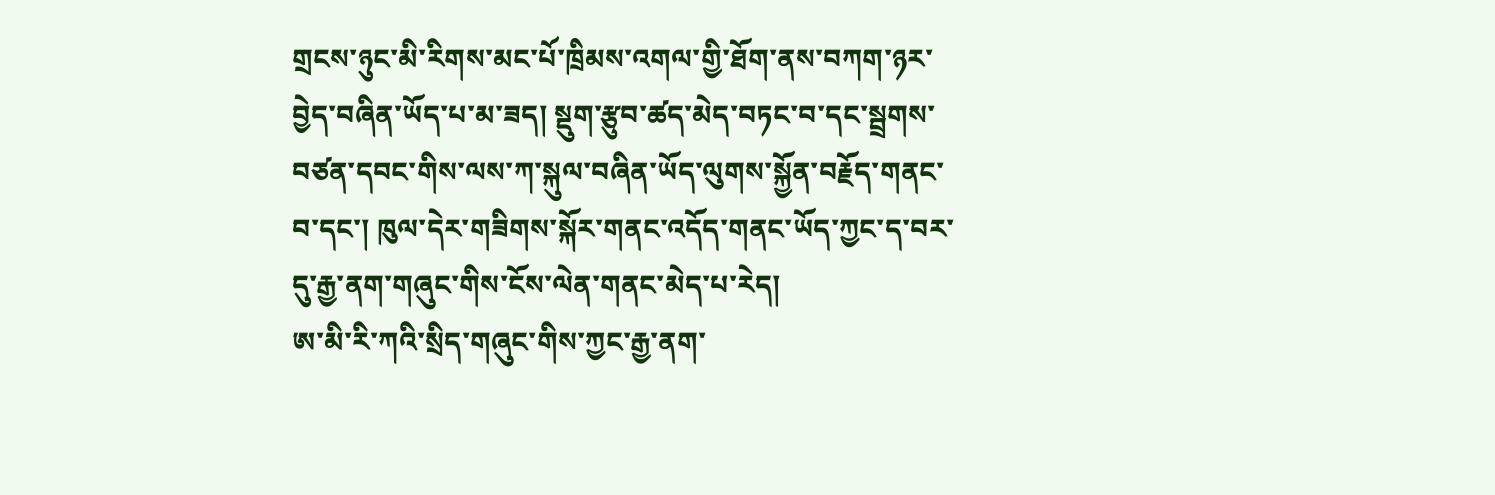གྲངས་ཉུང་མི་རིགས་མང་པོ་ཁྲིམས་འགལ་གྱི་ཐོག་ནས་བཀག་ཉར་བྱེད་བཞིན་ཡོད་པ་མ་ཟད། སྡུག་རྩུབ་ཚད་མེད་བཏང་བ་དང་སྦྲགས་བཙན་དབང་གིས་ལས་ཀ་སྐུལ་བཞིན་ཡོད་ལུགས་སྐྱོན་བརྗོད་གནང་བ་དང་། ཁུལ་དེར་གཟིགས་སྐོར་གནང་འདོད་གནང་ཡོད་ཀྱང་ད་བར་དུ་རྒྱ་ནག་གཞུང་གིས་ངོས་ལེན་གནང་མེད་པ་རེད།
ཨ་མི་རི་ཀའི་སྲིད་གཞུང་གིས་ཀྱང་རྒྱ་ནག་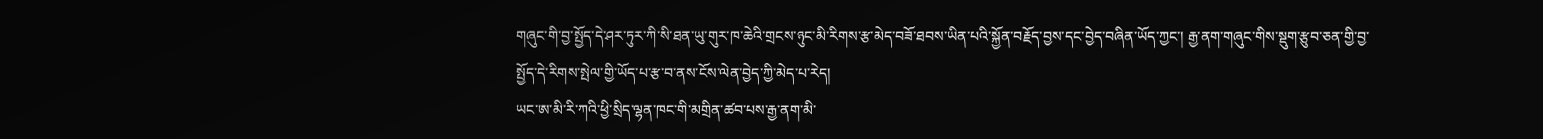གཞུང་གི་བྱ་སྤྱོད་དེ་ཤར་ཏུར་ཀི་སི་ཐན་ཡུ་གུར་ཁ་ཆེའི་གྲངས་ཉུང་མི་རིགས་རྩ་མེད་བཟོ་ཐབས་ཡིན་པའི་སྐྱོན་བརྗོད་བྱས་དང་བྱེད་བཞིན་ཡོད་ཀྱང་། རྒྱ་ནག་གཞུང་གིས་སྡུག་རྩུབ་ཅན་གྱི་བྱ་སྤྱོད་དེ་རིགས་སྤེལ་གྱི་ཡོད་པ་རྩ་བ་ནས་ངོས་ལེན་བྱེད་ཀྱི་མེད་པ་རེད།
ཡང་ཨ་མི་རི་ཀའི་ཕྱི་སྲིད་ལྷན་ཁང་གི་མགྲིན་ཚབ་པས་རྒྱ་ནག་མི་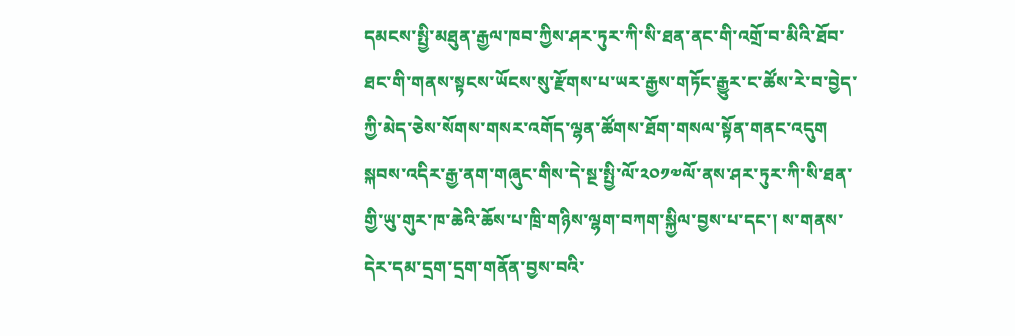དམངས་སྤྱི་མཐུན་རྒྱལ་ཁབ་ཀྱིས་ཤར་ཏུར་ཀི་སི་ཐན་ནང་གི་འགྲོ་བ་མིའི་ཐོབ་ཐང་གི་གནས་སྟངས་ཡོངས་སུ་རྫོགས་པ་ཡར་རྒྱས་གཏོང་རྒྱུར་ང་ཚོས་རེ་བ་བྱེད་ཀྱི་མེད་ཅེས་སོགས་གསར་འགོད་ལྷན་ཚོགས་ཐོག་གསལ་སྟོན་གནང་འདུག
སྐབས་འདིར་རྒྱ་ནག་གཞུང་གིས་དེ་སྔ་སྤྱི་ལོ་༢༠༡༧ལོ་ནས་ཤར་ཏུར་ཀི་སི་ཐན་གྱི་ཡུ་གུར་ཁ་ཆེའི་ཆོས་པ་ཁྲི་གཉིས་ལྷག་བཀག་སྐྱིལ་བྱས་པ་དང་། ས་གནས་དེར་དམ་དྲག་དྲག་གནོན་བྱས་བའི་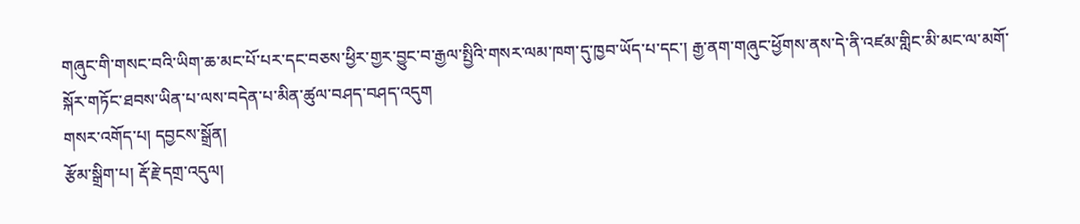གཞུང་གི་གསང་བའི་ཡིག་ཆ་མང་པོ་པར་དང་བཅས་ཕྱིར་གྱར་བྱུང་བ་རྒྱལ་སྤྱིའི་གསར་ལམ་ཁག་དུ་ཁྱབ་ཡོད་པ་དང་། རྒྱ་ནག་གཞུང་ཕྱོགས་ནས་དེ་ནི་འཛམ་གླིང་མི་མང་ལ་མགོ་སྐོར་གཏོང་ཐབས་ཡིན་པ་ལས་བདེན་པ་མིན་ཚུལ་བཤད་བཤད་འདུག
གསར་འགོད་པ། དབྱངས་སྒྲོན།
རྩོམ་སྒྲིག་པ། རྡོ་རྗེ་དགྲ་འདུལ།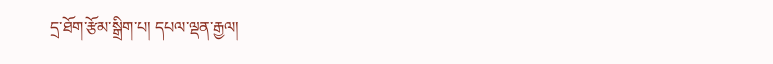དྲ་ཐོག་རྩོམ་སྒྲིག་པ། དཔལ་ལྡན་རྒྱལ།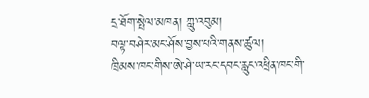དྲ་ཐོག་སྤེལ་མཁན། ཀླུ་འབུམ།
བལྟ་བཤེར་མང་ཤོས་བྱས་པའི་གནས་ཚུལ།
ཁྲིམས་ཁང་གིས་ཨེ་ཤེ་ཡ་རང་དབང་རླུང་འཕྲིན་ཁང་གི་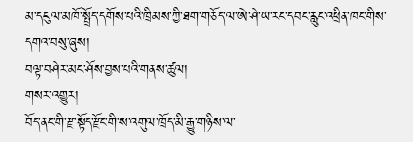མ་དངུལ་མཁོ་སྤྲོད་དགོས་པའི་ཁྲིམས་ཀྱི་ཐག་གཅོད་ལ་ཨེ་ཤེ་ཡ་རང་དབང་རླུང་འཕྲིན་ཁང་གིས་དགའ་བསུ་ཞུས།
བལྟ་བཤེར་མང་ཤོས་བྱས་པའི་གནས་ཚུལ།
གསར་འགྱུར།
བོད་ནང་གི་རྫ་སྟོད་རྫོང་གི་ས་འགུལ་ཁྲོད་མི་རྒྱུ་གཉིས་ལ་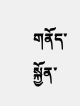གནོད་སྐྱོན་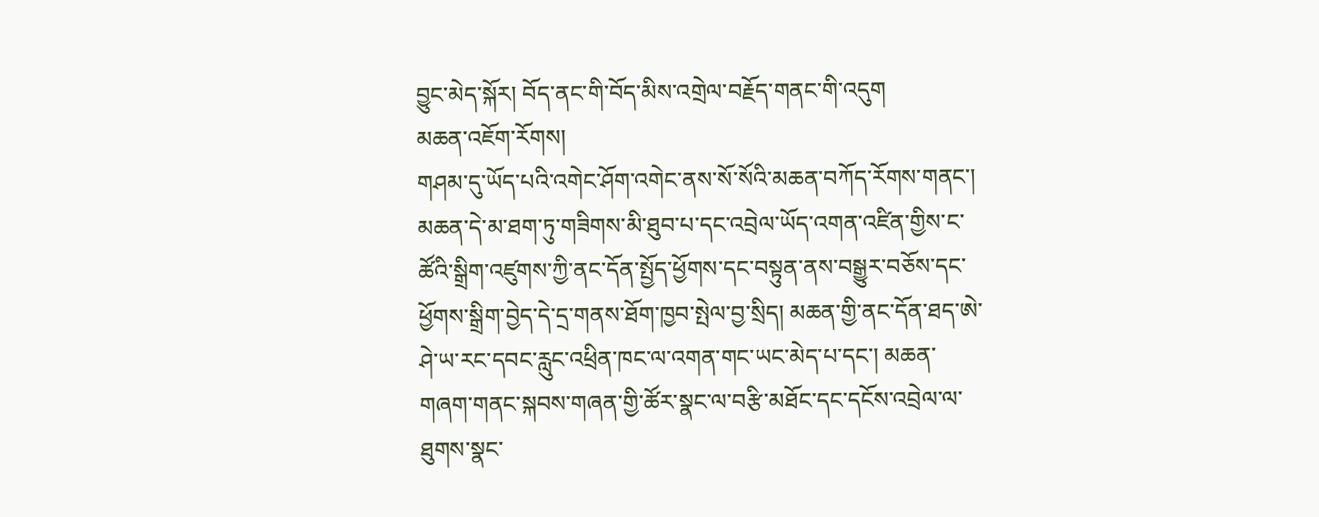བྱུང་མེད་སྐོར། བོད་ནང་གི་བོད་མིས་འགྲེལ་བརྗོད་གནང་གི་འདུག
མཆན་འཇོག་རོགས།
གཤམ་དུ་ཡོད་པའི་འགེང་ཤོག་འགེང་ནས་སོ་སོའི་མཆན་བཀོད་རོགས་གནང་། མཆན་དེ་མ་ཐག་ཏུ་གཟིགས་མི་ཐུབ་པ་དང་འབྲེལ་ཡོད་འགན་འཛིན་གྱིས་ང་ཚོའི་སྒྲིག་འཛུགས་ཀྱི་ནང་དོན་སྤྱོད་ཕྱོགས་དང་བསྟུན་ནས་བསྒྱུར་བཅོས་དང་ཕྱོགས་སྒྲིག་བྱེད་དེ་དྲ་གནས་ཐོག་ཁྱབ་སྤེལ་བྱ་སྲིད། མཆན་གྱི་ནང་དོན་ཐད་ཨེ་ཤེ་ཡ་རང་དབང་རླུང་འཕྲིན་ཁང་ལ་འགན་གང་ཡང་མེད་པ་དང་། མཆན་གཞག་གནང་སྐབས་གཞན་གྱི་ཚོར་སྣང་ལ་བརྩི་མཐོང་དང་དངོས་འབྲེལ་ལ་ཐུགས་སྣང་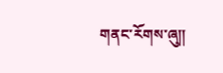གནང་རོགས་ཞུ༎